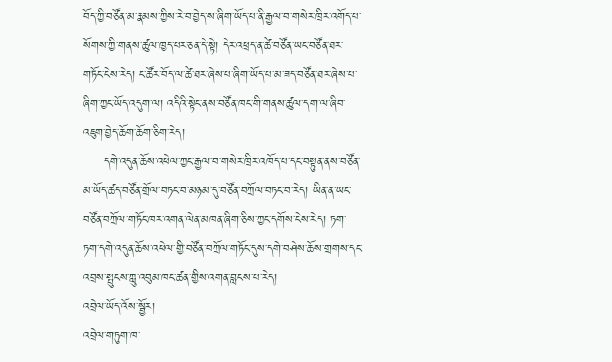བོད་ཀྱི་བཙོན་མ་རྣམས་ཀྱིས་རེ་བ་བྱེད་ས་ཞིག་ཡོད་པ་ནི་རྒྱལ་བ་གསེར་ཁྲིར་འགོད་པ་སོགས་ཀྱི་གནས་ཚུལ་ཁྱད་པར་ཅན་དེ་སྟེ། དེར་འཕྲད་ན་ཚེ་བཙོན་ཡང་བཙོན་ཐར་གཏོང་ངེས་རེད། ང་ཚོར་བོད་ལ་ཚེ་ཐར་ཞེས་པ་ཞིག་ཡོད་པ་མ་ཟད་བཙོན་ཐར་ཞེས་པ་ཞིག་ཀྱང་ཡོད་འདུག་ལ། འདིའི་སྟེང་ནས་བཙོན་ཁང་གི་གནས་ཚུལ་དག་ལ་ཞིབ་འཇུག་བྱེད་ཆོག་ཆོག་ཅིག་རེད།
     དགེ་འདུན་ཆོས་འཕེལ་ཀྱང་རྒྱལ་བ་གསེར་ཁྲིར་འཁོད་པ་དང་བསྟུན་ནས་བཙོན་མ་ཡོད་ཚད་བཙོན་གྲོལ་བཏང་བ་མཉམ་དུ་བཙོན་བཀྲོལ་བཏང་བ་རེད། ཡིན་ན་ཡང་བཙོན་བཀྲོལ་གཏོང་ཁར་འགན་ལེན་མཁན་ཞིག་ཅིས་ཀྱང་དགོས་ངེས་རེད། ཏག་ཏག་དགེ་འདུན་ཆོས་འཕེལ་གྱི་བཙོན་བཀྲོལ་གཏོང་དུས་དགེ་བཤེས་ཆོས་གྲགས་དང་འབྲས་སྤུངས་ཀླུ་འབུམ་ཁང་ཚན་གྱིས་འགན་བླངས་པ་རེད།
འབྲེལ་ཡོད་འོས་སྦྱོར།
འབྲེལ་གཏུག་ཁ་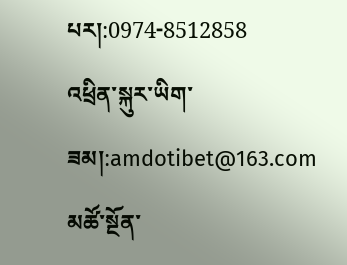པར།:0974-8512858
འཕྲིན་སྐུར་ཡིག་ཟམ།:amdotibet@163.com
མཚོ་སྔོན་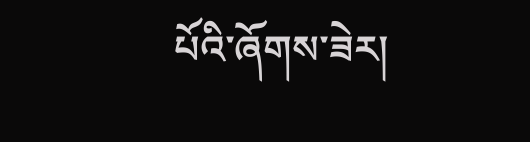པོའི་ཞོགས་ཟེར།